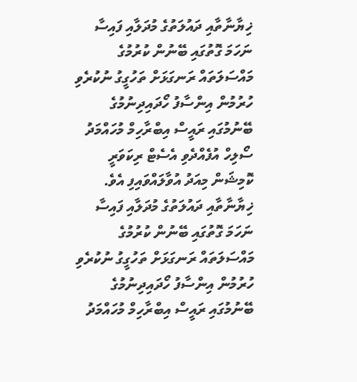ޚިޔާނާތާއި ދައުލަތުގެ މުދަލާއި ފައިސާ ނަހަމަ ގޮތުގައި ބޭނުން ކުރުމުގެ މައްސަލަތައް ރަނގަޅަށް ތަހުގީގު ނުކުރެވި ހުރުމުން އިންސާފު ހޯދައިދިނުމުގެ ބޭނުމުގައި ރައީސް އިބްރާހިމް މުހައްމަދު ސޯލިހް އުފެއްދެވި އެސެޓް ރިކަވަރީ ކޮމިޝަން މިއަދު އުވާލައްވައިފި އެވެ.
ޚިޔާނާތާއި ދައުލަތުގެ މުދަލާއި ފައިސާ ނަހަމަ ގޮތުގައި ބޭނުން ކުރުމުގެ މައްސަލަތައް ރަނގަޅަށް ތަހުގީގު ނުކުރެވި ހުރުމުން އިންސާފު ހޯދައިދިނުމުގެ ބޭނުމުގައި ރައީސް އިބްރާހިމް މުހައްމަދު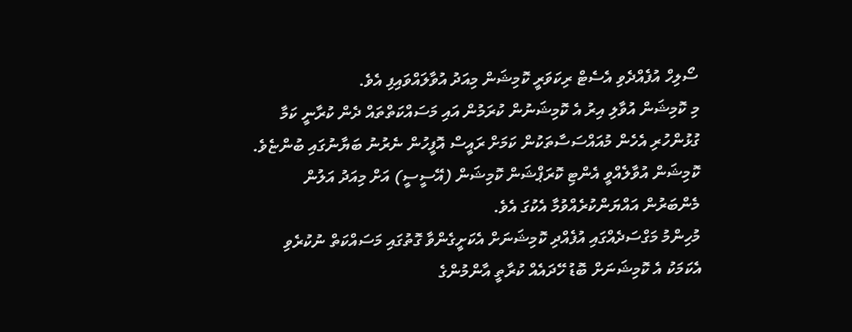ސޯލިހް އުފެއްދެވި އެސެޓް ރިކަވަރީ ކޮމިޝަން މިއަދު އުވާލައްވައިފި އެވެ.
މި ކޮމިޝަން އުވާލި އިރު އެ ކޮމިޝަނުން ކުރަމުން އައި މަސައްކަތްތައް ދެން ކުރާނީ ކަމާ ގުޅުންހުރި އެހެން މުއައްސަސާތަކުން ކަމަށް ރައީސް އޮފީހުން ނެރުނު ބަޔާނުގައި ބުންޏެވެ.
ކޮމިޝަން އުވާލެއްވީ އެންޓި ކޮރަޕްޝަން ކޮމިޝަން (އޭސީސީ) އަށް މިއަދު އަލުން މެންބަރުން އައްޔަންކުރެއްވުމާ އެކުގަ އެވެ.
މުހިންމު މަގްސަދެއްގައި އުފެއްދި ކޮމިޝަނަށް އެކަށީގެންވާ ގޮތުގައި މަސައްކަތް ނުކުރެވި އެކަމަކު އެ ކޮމިޝަނަށް ބޮޑު ހޭދައެއް ކުރާތީ އާންމުންގެ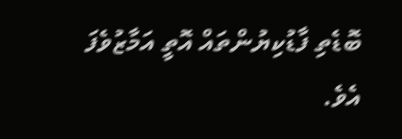ބޮޑެތި ފާޑުކިޔުންތައް އޮތީ އަމާޒުވެފަ އެވެ.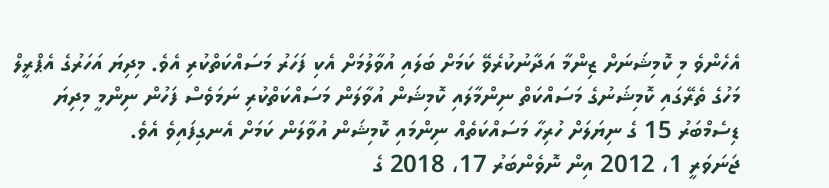އެހެންވެ މި ކޮމިޝަނަށް ޒިންމާ އަދާނުކުރެވޭ ކަމަށް ބަލައި އުވާލުމަށް އެކި ފަހަރު މަސައްކަތްކުރި އެވެ. މިދިޔަ އަހަރުގެ އެޕްރީލް މަހުގެ ތެރޭގައި ކޮމިޝަނުގެ މަސައްކަތް ނިންމާލައި ކޮމިޝަން އުވާލަން މަސައްކަތްކުރި ނަމަވެސް ފަހުން ނިންމީ މިދިޔަ ޑިސެމްބަރު 15 ގެ ނިޔަލަށް ހުރިހާ މަސައްކަތެއް ނިންމައި ކޮމިޝަން އުވާލަން ކަމަށް އެނގިފައިވެ އެވެ.
ޖަނަވަރީ 1، 2012 އިން ނޮވެންބަރު 17، 2018 ގެ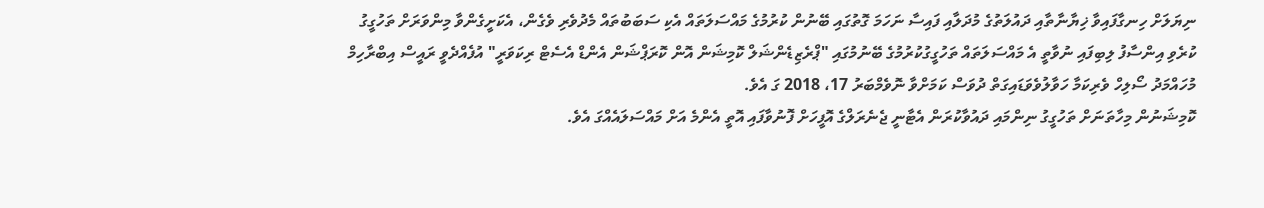ނިޔަލަށް ހިނގާފައިވާ ޚިޔާނާތާއި ދައުލަތުގެ މުދަލާއި ފައިސާ ނަހަމަ ގޮތުގައި ބޭނުން ކުރުމުގެ މައްސަލަތައް އެކި ސަބަބުތައް މެދުވެރި ވެގެން، އެކަށީގެންވާ މިންވަރަށް ތަހުގީގު ކުރެވި އިންސާފު ލިބިފައި ނުވާތީ އެ މައްސަލަތައް ތަހުގީގުކުރުމުގެ ބޭނުމުގައި "ޕްރެޒިޑެންޝަލް ކޮމިޝަން އޮން ކޮރަޕްޝަން އެންޑް އެސެޓް ރިކަވަރީ" އުފެއްދެވީ ރައީސް އިބްރާހިމް މުހައްމަދު ސޯލިހް ވެރިކަމާ ހަވާލުވެވަޑައިގަތް ދުވަސް ކަމަށްވާ ނޮވެމްބަރު 17، 2018 ގަ އެވެ.
ކޮމިޝަނުން މިހާތަނަށް ތަހުގީގު ނިންމައި ދައުވާކުރަން އެޓާނީ ޖެނެރަލްގެ އޮފީހަށް ފޮނުވާފައި އޮތީ އެންމެ އަށް މައްސަލައެއްގަ އެވެ.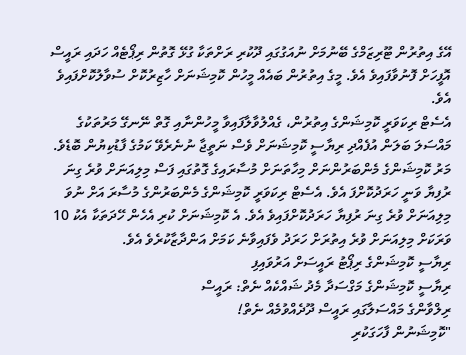އޭގެ އިތުރުން ޓޫރިޒަމްގެ ބޭނުމަށް ނުއަގުގައި ދޫކުރި ރަށްތަކާ ގުޅޭ ގޮތުން ރިޕޯޓެއް ހަދައި ރައީސް އޮފީހަށް ފޮނުވާފައިވެ އެވެ. މީގެ އިތުރުން ބައެއް މީހުން ކޮމިޝަނަށް ހާޒިރުކޮށް ސުވާލުކޮށްފައިވެ އެވެ.
އެސެޓް ރިކަވަރީ ކޮމިޝަންގެ އިތުރުން، ގެއްލުވާލާފައިވާ މީހުންނާއި ގޮތް ނޭނގޭ މަރުތަކުގެ މައްސަލަ ބަލަން އުފެއްދި ރިޔާސީ ކޮމިޝަނަށް ވެސް ނަތީޖާ ނުނެރެވޭ ކަމުގެ ފާޑުކިޔުން ބޮޑެވެ. މަރު ކޮމިޝަންގެ މެންބަރުންނަށް މިހާތަނަށް މުސާރައިގެ ގޮތުގައި ފަސް މިލިއަނަށް ވުރެ ގިނަ ރުފިޔާ ވަނީ ހަރަދުކޮށްފަ އެވެ. އެސެޓް ރިކަވަރީ ކޮމިޝަންގެ މެންބަރުންގެ މުސާރަ އަށް ނުވަ މިލިއަނަށް ވުރެ ގިނަ ރުފިޔާ ހަރަދުކޮށްފައިވެ އެވެ. އެ ކޮމިޝަނަށް ކުރި އެހެން ހޭދަތަކާ އެކު 10 ވަރަކަށް މިލިއަނަށް ވުރެ އިތުރަށް ހަރަދު ވެފައިވާނެ ކަމަށް އަންދާޒާކުރެވެ އެވެ.
ރިޔާސީ ކޮމިޝަންގެ ރިޕޯޓު ރައީސަށް އަރުވައިފި
ރިޔާސީ ކޮމިޝަންގެ މަގްސަދާ މެދު ޝައްކެއް ނެތް: ރައީސް
ރިލްވާންގެ މައްސަލާގައި ރައީސް ދޫދެއްވުމެއް ނެތް!
"ކޮމިޝަނުން ފާހަގަކުރި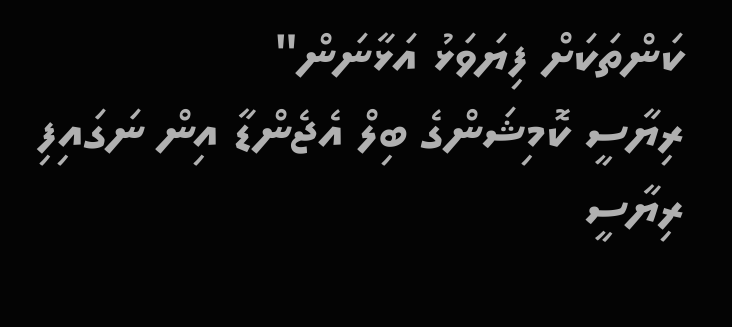ކަންތަކަށް ފިޔަވަޅު އަޅާނަން"
ރިޔާސީ ކޮމިޝަންގެ ބިލް އެޖެންޑާ އިން ނަގައިފި
ރިޔާސީ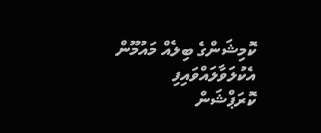ކޮމިޝަންގެ ބިލެއް މައުމޫން އެކުލަވާލައްވައިފި
ކޮރަޕްޝަން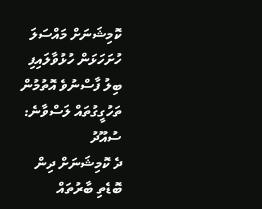ކޮމިޝަނަށް މައްސަލަ ހުށަހަޅަން ހުޅުވާލައިފި
ބިލު ފާސްނުވެ އޮތުމުން ތަހުގީގުތައް ލަސްވާނެ: ސުއޫދު
ދެ ކޮމިޝަނަށް ދިން ބޮޑެތި ބާރުތައް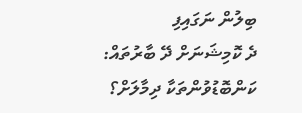ބިލުން ނަގައިފި
ދެ ކޮމިޝަނަށް ދޭ ބާރުތައް: ކަންބޮޑުވުންތަކާ ދިމާލަށް؟